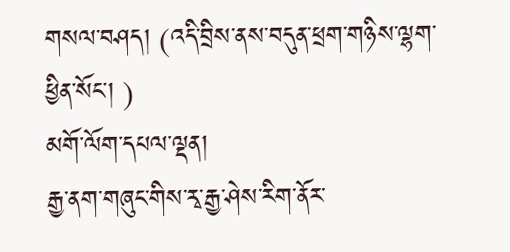གསལ་བཤད། (འདི་བྲིས་ནས་བདུན་ཕྲག་གཉིས་ལྷག་ཕྱིན་སོང་། )
མགོ་ལོག་དཔལ་ལྡན།
རྒྱ་ནག་གཞུང་གིས་རྭ་རྒྱ་ཤེས་རིག་ནོར་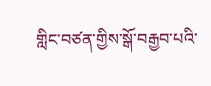གླིང་བཙན་གྱིས་སྒོ་བརྒྱབ་པའི་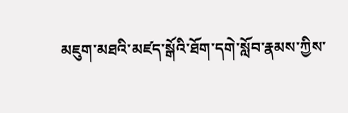མཇུག་མཐའི་མཛད་སྒོའི་ཐོག་དགེ་སློབ་རྣམས་ཀྱིས་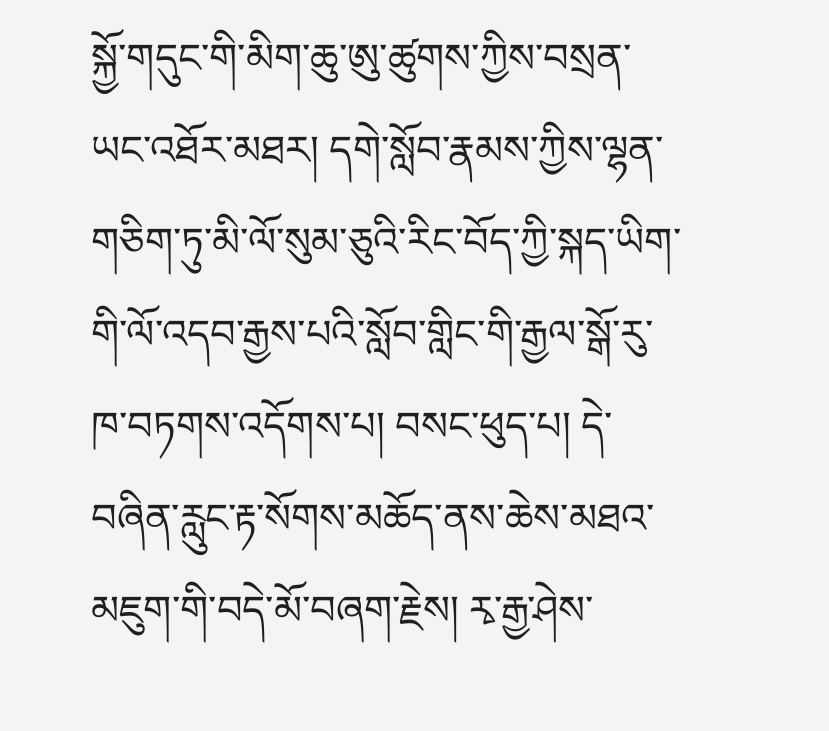སྐྱོ་གདུང་གི་མིག་ཆུ་ཨུ་ཚུགས་ཀྱིས་བསྲན་ཡང་འཐོར་མཐར། དགེ་སློབ་རྣམས་ཀྱིས་ལྷན་གཅིག་ཏུ་མི་ལོ་སུམ་ཅུའི་རིང་བོད་ཀྱི་སྐད་ཡིག་གི་ལོ་འདབ་རྒྱས་པའི་སློབ་གླིང་གི་རྒྱལ་སྒོ་རུ་ཁ་བཏགས་འདོགས་པ། བསང་ཕུད་པ། དེ་བཞིན་རླུང་རྟ་སོགས་མཆོད་ནས་ཆེས་མཐའ་མཇུག་གི་བདེ་མོ་བཞག་རྗེས། རྭ་རྒྱ་ཤེས་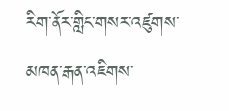རིག་ནོར་གླིང་གསར་འཛུགས་མཁན་རྒན་འཇིགས་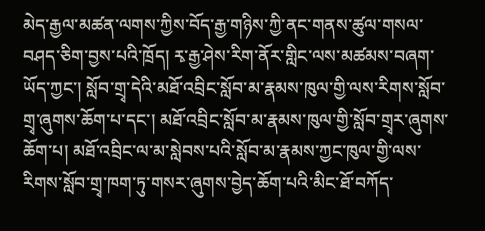མེད་རྒྱལ་མཚན་ལགས་ཀྱིས་བོད་རྒྱ་གཉིས་ཀྱི་ནང་གནས་ཚུལ་གསལ་བཤད་ཅིག་བྱས་པའི་ཁྲོད། རྭ་རྒྱ་ཤེས་རིག་ནོར་གླིང་ལས་མཚམས་བཞག་ཡོད་ཀྱང་། སློབ་གྲྭ་དེའི་མཐོ་འབྲིང་སློབ་མ་རྣམས་ཁུལ་གྱི་ལས་རིགས་སློབ་གྲྭ་ཞུགས་ཆོག་པ་དང་། མཐོ་འབྲིང་སློབ་མ་རྣམས་ཁུལ་གྱི་སློབ་གྲྭར་ཞུགས་ཆོག་པ། མཐོ་འབྲིང་ལ་མ་སླེབས་པའི་སློབ་མ་རྣམས་ཀྱང་ཁུལ་གྱི་ལས་རིགས་སློབ་གྲྭ་ཁག་ཏུ་གསར་ཞུགས་བྱེད་ཆོག་པའི་མིང་ཐོ་བཀོད་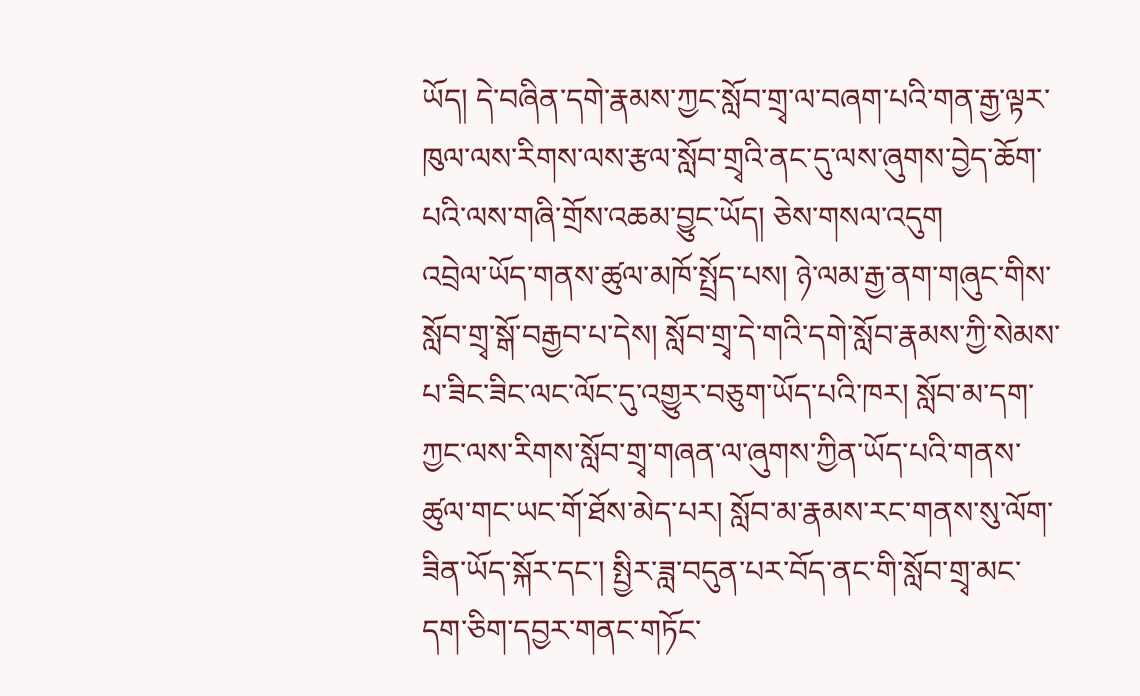ཡོད། དེ་བཞིན་དགེ་རྣམས་ཀྱང་སློབ་གྲྭ་ལ་བཞག་པའི་གན་རྒྱ་ལྟར་ཁུལ་ལས་རིགས་ལས་རྩལ་སློབ་གྲྭའི་ནང་དུ་ལས་ཞུགས་བྱེད་ཆོག་པའི་ལས་གཞི་གྲོས་འཆམ་བྱུང་ཡོད། ཅེས་གསལ་འདུག
འབྲེལ་ཡོད་གནས་ཚུལ་མཁོ་སྤྲོད་པས། ཉེ་ལམ་རྒྱ་ནག་གཞུང་གིས་སློབ་གྲྭ་སྒོ་བརྒྱབ་པ་དེས། སློབ་གྲྭ་དེ་གའི་དགེ་སློབ་རྣམས་ཀྱི་སེམས་པ་ཟིང་ཟིང་ལང་ལོང་དུ་འགྱུར་བཅུག་ཡོད་པའི་ཁར། སློབ་མ་དག་ཀྱང་ལས་རིགས་སློབ་གྲྭ་གཞན་ལ་ཞུགས་ཀྱིན་ཡོད་པའི་གནས་ཚུལ་གང་ཡང་གོ་ཐོས་མེད་པར། སློབ་མ་རྣམས་རང་གནས་སུ་ལོག་ཟིན་ཡོད་སྐོར་དང་། སྤྱིར་ཟླ་བདུན་པར་བོད་ནང་གི་སློབ་གྲྭ་མང་དག་ཅིག་དབྱར་གནང་གཏོང་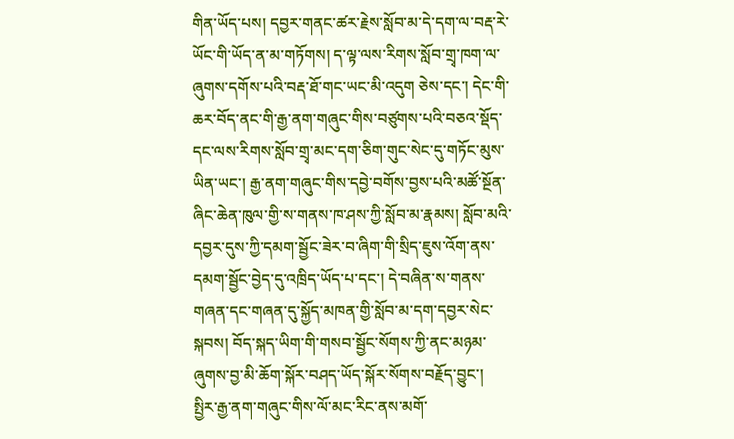གིན་ཡོད་པས། དབྱར་གནང་ཚར་རྗེས་སློབ་མ་དེ་དག་ལ་བརྡ་རེ་ཡོང་གི་ཡོད་ན་མ་གཏོགས། ད་ལྟ་ལས་རིགས་སློབ་གྲྭ་ཁག་ལ་ཞུགས་དགོས་པའི་བརྡ་ཐོ་གང་ཡང་མི་འདུག ཅེས་དང་། དེང་གི་ཆར་བོད་ནང་གི་རྒྱ་ནག་གཞུང་གིས་བཙུགས་པའི་བཅའ་སྡོད་དང་ལས་རིགས་སློབ་གྲྭ་མང་དག་ཅིག་གུང་སེང་དུ་གཏོང་མུས་ཡིན་ཡང་། རྒྱ་ནག་གཞུང་གིས་དབྱེ་བགོས་བྱས་པའི་མཚོ་སྔོན་ཞིང་ཆེན་ཁུལ་གྱི་ས་གནས་ཁ་ཤས་ཀྱི་སློབ་མ་རྣམས། སློབ་མའི་དབྱར་དུས་ཀྱི་དམག་སྦྱོང་ཟེར་བ་ཞིག་གི་སྲིད་ཇུས་འོག་ནས་དམག་སྦྱོང་བྱེད་དུ་འཁྲིད་ཡོད་པ་དང་། དེ་བཞིན་ས་གནས་གཞན་དང་གཞན་དུ་སྐྱོད་མཁན་གྱི་སློབ་མ་དག་དབྱར་སེང་སྐབས། བོད་སྐད་ཡིག་གི་གསབ་སྦྱོང་སོགས་ཀྱི་ནང་མཉམ་ཞུགས་བྱ་མི་ཆོག་སྐོར་བཤད་ཡོད་སྐོར་སོགས་བརྗོད་བྱུང་།
སྤྱིར་རྒྱ་ནག་གཞུང་གིས་ལོ་མང་རིང་ནས་མགོ་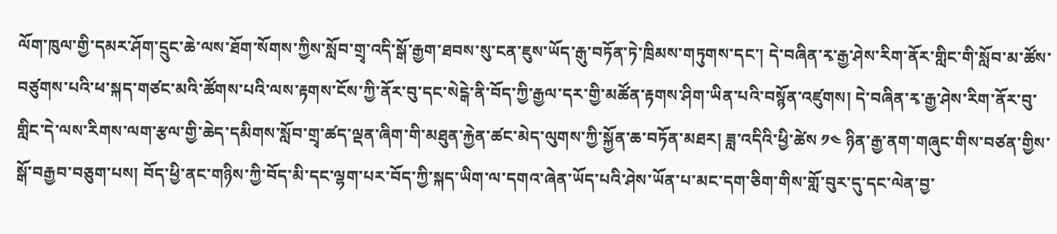ལོག་ཁུལ་གྱི་དམར་ཤོག་དྲུང་ཆེ་ལས་ཐོག་སོགས་ཀྱིས་སློབ་གྲྭ་འདི་སྒོ་རྒྱག་ཐབས་སུ་ངན་ཇུས་ཡོད་རྒུ་བཏོན་ཏེ་ཁྲིམས་གཏུགས་དང་། དེ་བཞིན་རྭ་རྒྱ་ཤེས་རིག་ནོར་གླིང་གི་སློབ་མ་ཚོས་བཙུགས་པའི་ཕ་སྐད་གཙང་མའི་ཚོགས་པའི་ལས་རྟགས་ངོས་ཀྱི་ནོར་བུ་དང་སེངྒེ་ནི་བོད་ཀྱི་རྒྱལ་དར་གྱི་མཚོན་རྟགས་ཤིག་ཡིན་པའི་བསྙོན་འཛུགས། དེ་བཞིན་རྭ་རྒྱ་ཤེས་རིག་ནོར་བུ་གླིང་དེ་ལས་རིགས་ལག་རྩལ་གྱི་ཆེད་དམིགས་སློབ་གྲྭ་ཚད་ལྡན་ཞིག་གི་མཐུན་རྐྱེན་ཚང་མེད་ལུགས་ཀྱི་སྐྱོན་ཆ་བཏོན་མཐར། ཟླ་འདིའི་ཕྱི་ཚེས ༡༤ ཉིན་རྒྱ་ནག་གཞུང་གིས་བཙན་གྱིས་སྒོ་བརྒྱབ་བཅུག་པས། བོད་ཕྱི་ནང་གཉིས་ཀྱི་བོད་མི་དང་ལྷག་པར་བོད་ཀྱི་སྐད་ཡིག་ལ་དགའ་ཞེན་ཡོད་པའི་ཤེས་ཡོན་པ་མང་དག་ཅིག་གིས་གློ་བུར་དུ་དང་ལེན་བྱ་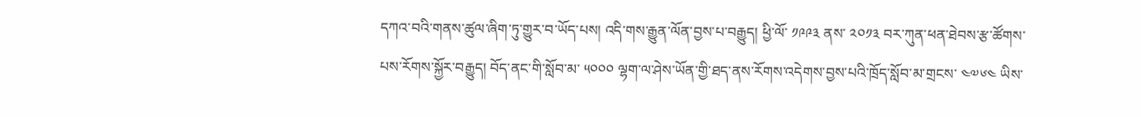དཀའ་བའི་གནས་ཚུལ་ཞིག་ཏུ་གྱུར་བ་ཡོད་པས། འདི་གས་རྒྱུན་ལོན་བྱས་པ་བརྒྱུད། ཕྱི་ལོ་ ༡༩༩༣ ནས་ ༢༠༡༣ བར་ཀུན་ཕན་ཐེབས་རྩ་ཚོགས་པས་རོགས་སྐྱོར་བརྒྱུད། བོད་ནང་གི་སློབ་མ་ ༥༠༠༠ ལྷག་ལ་ཤེས་ཡོན་གྱི་ཐད་ནས་རོགས་འདེགས་བྱས་པའི་ཁྲོད་སློབ་མ་གྲངས་ ༤༧༦༤ ཡིས་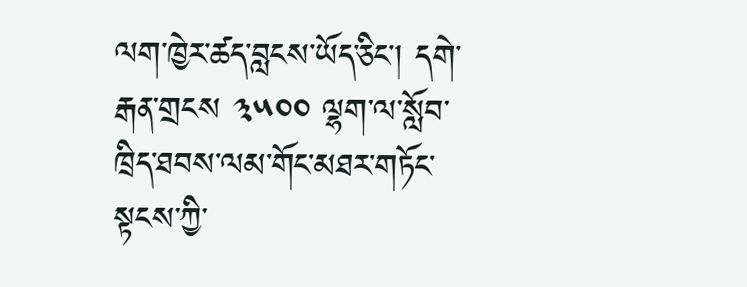ལག་ཁྱེར་ཚད་བླངས་ཡོད་ཅིང་། དགེ་རྒན་གྲངས ༣༥༠༠ ལྷག་ལ་སློབ་ཁྲིད་ཐབས་ལམ་གོང་མཐར་གཏོང་སྟངས་ཀྱི་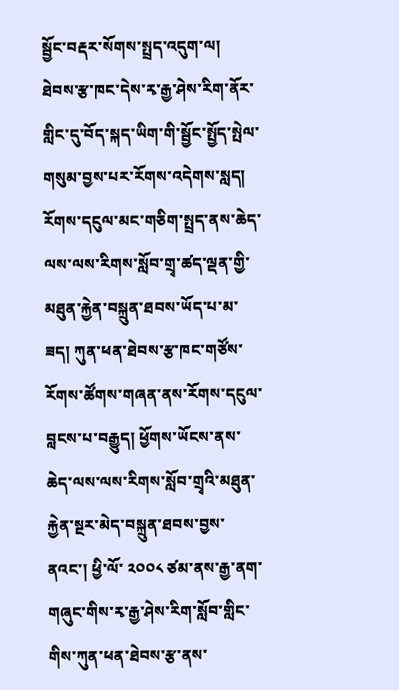སྦྱོང་བརྡར་སོགས་སྤྲད་འདུག་ལ། ཐེབས་རྩ་ཁང་དེས་རྭ་རྒྱ་ཤེས་རིག་ནོར་གླིང་དུ་བོད་སྐད་ཡིག་གི་སྦྱོང་སྤྱོད་སྤེལ་གསུམ་བྱས་པར་རོགས་འདེགས་སླད། རོགས་དངུལ་མང་གཅིག་སྤྲད་ནས་ཆེད་ལས་ལས་རིགས་སློབ་གྲྭ་ཚད་ལྡན་གྱི་མཐུན་རྐྱེན་བསྐྲུན་ཐབས་ཡོད་པ་མ་ཟད། ཀུན་ཕན་ཐེབས་རྩ་ཁང་གཙོས་རོགས་ཚོགས་གཞན་ནས་རོགས་དངུལ་བླངས་པ་བརྒྱུད། ཕྱོགས་ཡོངས་ནས་ཆེད་ལས་ལས་རིགས་སློབ་གྲྭའི་མཐུན་རྐྱེན་སྔར་མེད་བསྐྲུན་ཐབས་བྱས་ནའང་། ཕྱི་ལོ་ ༢༠༠༨ ཙམ་ནས་རྒྱ་ནག་གཞུང་གིས་རྭ་རྒྱ་ཤེས་རིག་སློབ་གླིང་གིས་ཀུན་ཕན་ཐེབས་རྩ་ནས་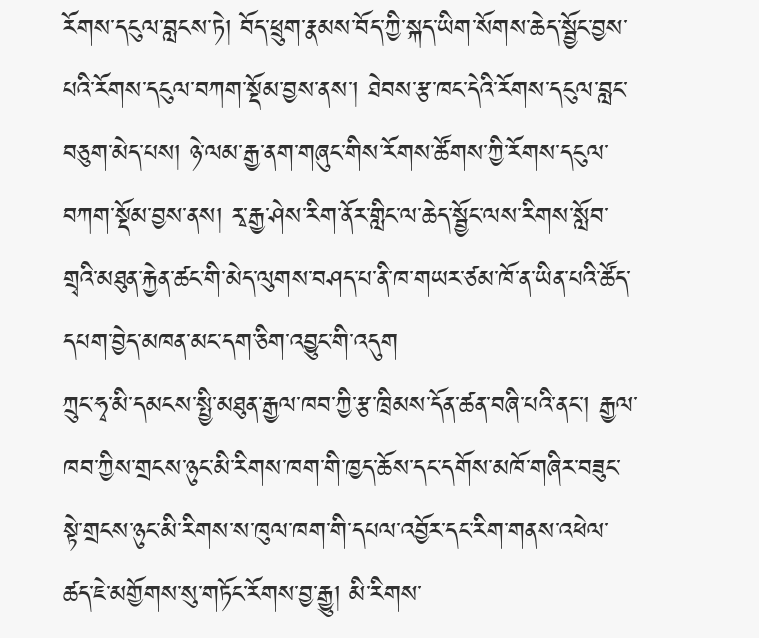རོགས་དངུལ་བླངས་ཏེ། བོད་ཕྲུག་རྣམས་བོད་ཀྱི་སྐད་ཡིག་སོགས་ཆེད་སྦྱོང་བྱས་པའི་རོགས་དངུལ་བཀག་སྡོམ་བྱས་ནས་། ཐེབས་རྩ་ཁང་དེའི་རོགས་དངུལ་བླང་བཅུག་མེད་པས། ཉེ་ལམ་རྒྱ་ནག་གཞུང་གིས་རོགས་ཚོགས་ཀྱི་རོགས་དངུལ་བཀག་སྡོམ་བྱས་ནས། རྭ་རྒྱ་ཤེས་རིག་ནོར་གླིང་ལ་ཆེད་སྦྱོང་ལས་རིགས་སློབ་གྲྭའི་མཐུན་རྐྱེན་ཚང་གི་མེད་ལུགས་བཤད་པ་ནི་ཁ་གཡར་ཙམ་ཁོ་ན་ཡིན་པའི་ཚོད་དཔག་བྱེད་མཁན་མང་དག་ཅིག་འབྱུང་གི་འདུག
ཀྲུང་ཧྭ་མི་དམངས་སྤྱི་མཐུན་རྒྱལ་ཁབ་ཀྱི་རྩ་ཁྲིམས་དོན་ཚན་བཞི་པའི་ནང་། རྒྱལ་ཁབ་ཀྱིས་གྲངས་ཉུང་མི་རིགས་ཁག་གི་ཁྱད་ཆོས་དང་དགོས་མཁོ་གཞིར་བཟུང་སྟེ་གྲངས་ཉུང་མི་རིགས་ས་ཁུལ་ཁག་གི་དཔལ་འབྱོར་དང་རིག་གནས་འཕེལ་ཚད་ཇེ་མགྱོགས་སུ་གཏོང་རོགས་བྱ་རྒྱུ། མི་རིགས་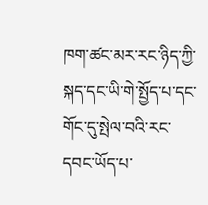ཁག་ཚང་མར་རང་ཉིད་ཀྱི་སྐད་དང་ཡི་གེ་སྤྱོད་པ་དང་གོང་དུ་སྤེལ་བའི་རང་དབང་ཡོད་པ་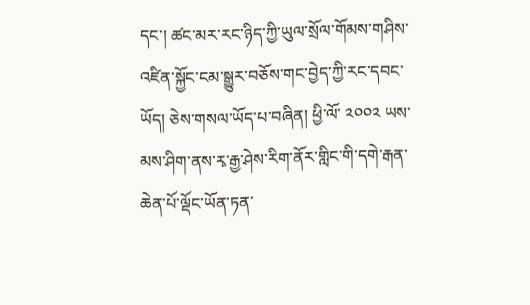དང་། ཚང་མར་རང་ཉིད་ཀྱི་ཡུལ་སྲོལ་གོམས་གཤིས་འཛིན་སྐྱོང་ངམ་སྒྱུར་བཅོས་གང་བྱེད་ཀྱི་རང་དབང་ཡོད། ཅེས་གསལ་ཡོད་པ་བཞིན། ཕྱི་ལོ་ ༢༠༠༢ ཡས་མས་ཤིག་ནས་རྭ་རྒྱ་ཤེས་རིག་ནོར་གླིང་གི་དགེ་རྒན་ཆེན་པོ་ལྡོང་ཡོན་ཏན་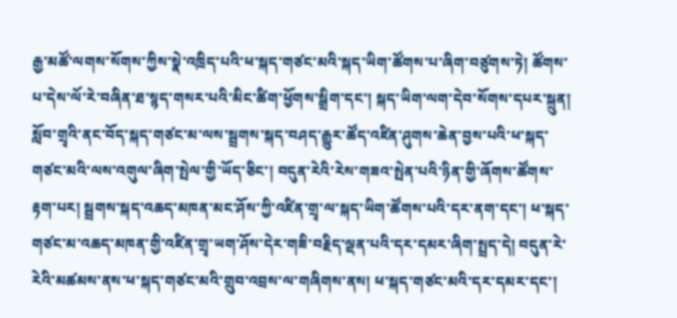རྒྱ་མཚོ་ལགས་སོགས་ཀྱིས་སྣེ་འཁྲིད་པའི་ཕ་སྐད་གཙང་མའི་སྐད་ཡིག་ཚོགས་པ་ཞིག་བཙུགས་ཏེ། ཚོགས་པ་དེས་ལོ་རེ་བཞིན་ཐ་སྙད་གསར་པའི་མིང་ཚིག་ཕྱོགས་སྒྲིག་དང་། སྐད་ཡིག་ལག་དེབ་སོགས་དཔར་སྐྲུན། སློབ་གྲྭའི་ནང་བོད་སྐད་གཙང་མ་ལས་སྦྲགས་སྐད་བཤད་རྒྱུར་ཚོད་འཛིན་ཤུགས་ཆེན་བྱས་པའི་ཕ་སྐད་གཙང་མའི་ལས་འགུལ་ཞིག་སྤེལ་གྱི་ཡོད་ཅིང་། བདུན་རེའི་རེས་གཟའ་སྤེན་པའི་ཉིན་གྱི་ཞོགས་ཚོགས་རྟག་པར། སྦྲགས་སྐད་འཆད་མཁན་མང་ཤོས་ཀྱི་འཛིན་གྲྭ་ལ་སྐད་ཡིག་ཚོགས་པའི་དར་ནག་དང་། ཕ་སྐད་གཙང་མ་འཆད་མཁན་གྱི་འཛིན་གྲྭ་ཡག་ཤོས་དེར་གཟི་བརྗིད་ལྡན་པའི་དར་དམར་ཞིག་སྤྲད་དེ། བདུན་རེ་རེའི་མཚམས་ནས་ཕ་སྐད་གཙང་མའི་གྲུབ་འབྲས་ལ་གཞིགས་ནས། ཕ་སྐད་གཙང་མའི་དར་དམར་དང་།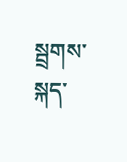སྦྲགས་སྐད་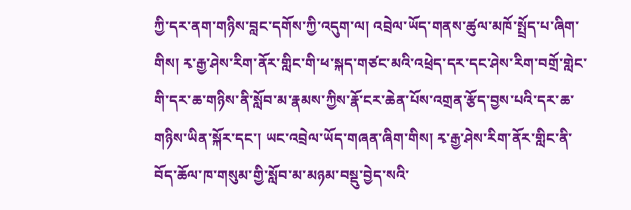ཀྱི་དར་ནག་གཉིས་བླང་དགོས་ཀྱི་འདུག་ལ། འབྲེལ་ཡོད་གནས་ཚུལ་མཁོ་སྤྲོད་པ་ཞིག་གིས། རྭ་རྒྱ་ཤེས་རིག་ནོར་གླིང་གི་ཕ་སྐད་གཙང་མའི་འཕྲེད་དར་དང་ཤེས་རིག་བགྲོ་གླེང་གི་དར་ཆ་གཉིས་ནི་སློབ་མ་རྣམས་ཀྱིས་རྣོ་ངར་ཆེན་པོས་འགྲན་རྩོད་བྱས་པའི་དར་ཆ་གཉིས་ཡིན་སྐོར་དང་། ཡང་འབྲེལ་ཡོད་གཞན་ཞིག་གིས། རྭ་རྒྱ་ཤེས་རིག་ནོར་གླིང་ནི་བོད་ཆོལ་ཁ་གསུམ་གྱི་སློབ་མ་མཉམ་བསྡུ་བྱེད་སའི་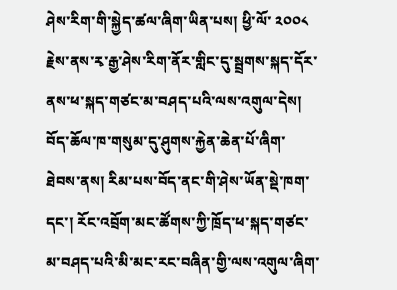ཤེས་རིག་གི་སྐྱེད་ཚལ་ཞིག་ཡིན་པས། ཕྱི་ལོ་ ༢༠༠༨ རྗེས་ནས་རྭ་རྒྱ་ཤེས་རིག་ནོར་གླིང་དུ་སྦྲགས་སྐད་དོར་ནས་ཕ་སྐད་གཙང་མ་བཤད་པའི་ལས་འགུལ་དེས། བོད་ཆོལ་ཁ་གསུམ་དུ་ཤུགས་རྐྱེན་ཆེན་པོ་ཞིག་ཐེབས་ནས། རིམ་པས་བོད་ནང་གི་ཤེས་ཡོན་སྡེ་ཁག་དང་། རོང་འབྲོག་མང་ཚོགས་ཀྱི་ཁྲོད་ཕ་སྐད་གཙང་མ་བཤད་པའི་མི་མང་རང་བཞིན་གྱི་ལས་འགུལ་ཞིག་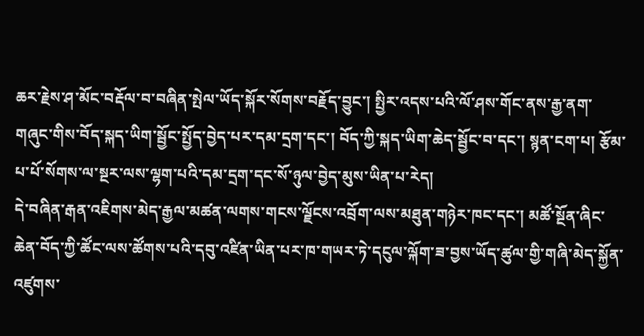ཆར་རྗེས་ཤ་མོང་བརྡོལ་བ་བཞིན་སྤེལ་ཡོད་སྐོར་སོགས་བརྗོད་བྱུང་། སྤྱིར་འདས་པའི་ལོ་ཤས་གོང་ནས་རྒྱ་ནག་གཞུང་གིས་བོད་སྐད་ཡིག་སྦྱོང་སྤྱོད་བྱེད་པར་དམ་དྲག་དང་། བོད་ཀྱི་སྐད་ཡིག་ཆེད་སྦྱོང་བ་དང་། སྙན་ངག་པ། རྩོམ་པ་པོ་སོགས་ལ་སྔར་ལས་ལྷག་པའི་དམ་དྲག་དང་སོ་ཉུལ་བྱེད་མུས་ཡིན་པ་རེད།
དེ་བཞིན་རྒན་འཇིགས་མེད་རྒྱལ་མཚན་ལགས་གངས་ལྗོངས་འབྲོག་ལས་མཐུན་གཉེར་ཁང་དང་། མཚོ་སྔོན་ཞིང་ཆེན་བོད་ཀྱི་ཚོང་ལས་ཚོགས་པའི་དབུ་འཛིན་ཡིན་པར་ཁ་གཡར་ཏེ་དངུལ་ལྐོག་ཟ་བྱས་ཡོད་ཚུལ་གྱི་གཞི་མེད་སྐྱོན་འཛུགས་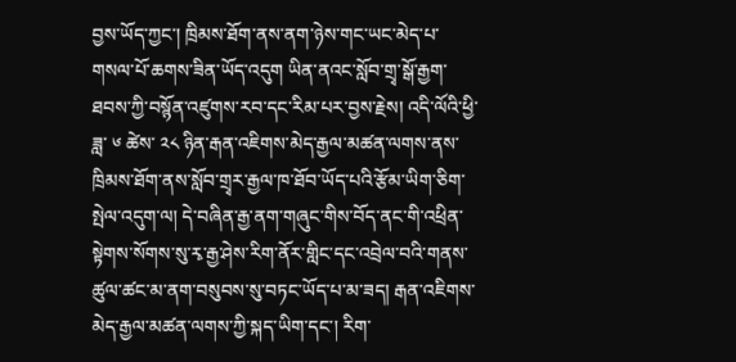བྱས་ཡོད་ཀྱང་། ཁྲིམས་ཐོག་ནས་ནག་ཉེས་གང་ཡང་མེད་པ་གསལ་པོ་ཆགས་ཟིན་ཡོད་འདུག ཡིན་ནའང་སློབ་གྲྭ་སྒོ་རྒྱག་ཐབས་ཀྱི་བསྙོན་འཛུགས་རབ་དང་རིམ་པར་བྱས་རྗེས། འདི་ལོའི་ཕྱི་ཟླ་ ༦ ཚེས་ ༢༨ ཉིན་རྒན་འཇིགས་མེད་རྒྱལ་མཚན་ལགས་ནས་ཁྲིམས་ཐོག་ནས་སློབ་གྲྭར་རྒྱལ་ཁ་ཐོབ་ཡོད་པའི་རྩོམ་ཡིག་ཅིག་སྤེལ་འདུག་ལ། དེ་བཞིན་རྒྱ་ནག་གཞུང་གིས་བོད་ནང་གི་འཕྲིན་སྟེགས་སོགས་སུ་རྭ་རྒྱ་ཤེས་རིག་ནོར་གླིང་དང་འབྲེལ་བའི་གནས་ཚུལ་ཚང་མ་ནག་བསུབས་སུ་བཏང་ཡོད་པ་མ་ཟད། རྒན་འཇིགས་མེད་རྒྱལ་མཚན་ལགས་ཀྱི་སྐད་ཡིག་དང་། རིག་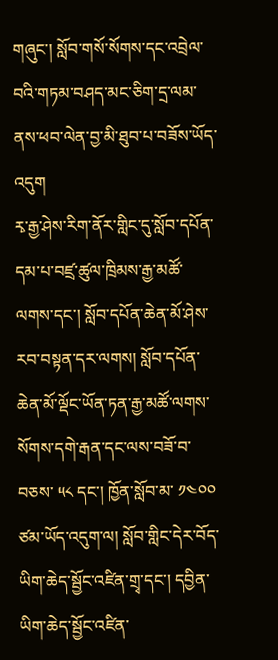གཞུང་། སློབ་གསོ་སོགས་དང་འབྲེལ་བའི་གཏམ་བཤད་མང་ཅིག་དྲ་ལམ་ནས་ཕབ་ལེན་བྱ་མི་ཐུབ་པ་བཟོས་ཡོད་འདུག
རྭ་རྒྱ་ཤེས་རིག་ནོར་གླིང་དུ་སློབ་དཔོན་དམ་པ་བཛྲ་ཚུལ་ཁྲིམས་རྒྱ་མཚོ་ལགས་དང་། སློབ་དཔོན་ཆེན་མོ་ཤེས་རབ་བསྟན་དར་ལགས། སློབ་དཔོན་ཆེན་མོ་ལྡོང་ཡོན་ཏན་རྒྱ་མཚོ་ལགས་སོགས་དགེ་རྒན་དང་ལས་བཟོ་བ་བཅས་ ༥༨ དང་། ཁྱོན་སློབ་མ་ ༡༤༠༠ ཙམ་ཡོད་འདུག་ལ། སློབ་གླིང་དེར་བོད་ཡིག་ཆེད་སྦྱོང་འཛིན་གྲྭ་དང་། དབྱིན་ཡིག་ཆེད་སྦྱོང་འཛིན་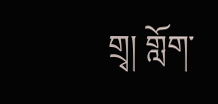གྲྭ། གློག་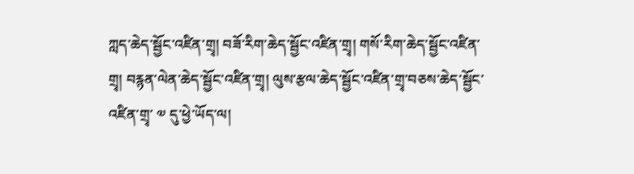ཀླད་ཆེད་སྦྱོང་འཛིན་གྲྭ། བཟོ་རིག་ཆེད་སྦྱོང་འཛིན་གྲྭ། གསོ་རིག་ཆེད་སྦྱོང་འཛིན་གྲྭ། བརྙན་ལེན་ཆེད་སྦྱོང་འཛིན་གྲྭ། ལུས་རྩལ་ཆེད་སྦྱོང་འཛིན་གྲྭ་བཅས་ཆེད་སྦྱོང་འཛིན་གྲྭ་ ༧ དུ་ཕྱེ་ཡོད་ལ།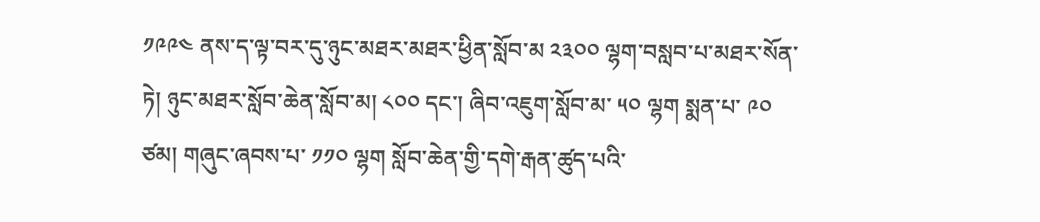༡༩༩༤ ནས་ད་ལྟ་བར་དུ་ཉུང་མཐར་མཐར་ཕྱིན་སློབ་མ ༢༣༠༠ ལྷག་བསླབ་པ་མཐར་སོན་ཏེ། ཉུང་མཐར་སློབ་ཆེན་སློབ་མ། ༨༠༠ དང་། ཞིབ་འཇུག་སློབ་མ་ ༥༠ ལྷག སྨན་པ་ ༩༠ ཙམ། གཞུང་ཞབས་པ་ ༡༡༠ ལྷག སློབ་ཆེན་གྱི་དགེ་རྒན་ཚུད་པའི་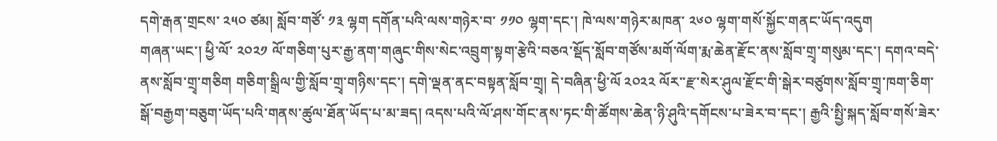དགེ་རྒན་གྲངས་ ༢༥༠ ཙམ། སློབ་གཙོ་ ༡༣ ལྷག དགོན་པའི་ལས་གཉེར་བ་ ༡༡༠ ལྷག་དང་། ཁེ་ལས་གཉེར་མཁན་ ༢༦༠ ལྷག་གསོ་སྐྱོང་གནང་ཡོད་འདུག
གཞན་ཡང་། ཕྱི་ལོ་ ༢༠༢༡ ལོ་གཅིག་པུར་རྒྱ་ནག་གཞུང་གིས་སེང་འབྲུག་སྟག་རྩེའི་བཅའ་སྡོད་སློབ་གཙོས་མགོ་ལོག་རྨ་ཆེན་རྫོང་ནས་སློབ་གྲྭ་གསུམ་དང་། དགའ་བདེ་ནས་སློབ་གྲྭ་གཅིག གཅིག་སྒྲིལ་གྱི་སློབ་གྲྭ་གཉིས་དང་། དགེ་ལྡན་ནང་བསྟན་སློབ་གྲྭ། དེ་བཞིན་ཕྱི་ལོ ༢༠༢༢ ལོར་་རྫ་སེར་ཤུལ་རྫོང་གི་སྒེར་བཙུགས་སློབ་གྲྭ་ཁག་ཅིག་སྒོ་བརྒྱག་བཅུག་ཡོད་པའི་གནས་ཚུལ་ཐོན་ཡོད་པ་མ་ཟད། འདས་པའི་ལོ་ཤས་གོང་ནས་ཏང་གི་ཚོགས་ཆེན་ཉི་ཤུའི་དགོངས་པ་ཟེར་བ་དང་། རྒྱའི་སྤྱི་སྐད་སློབ་གསོ་ཟེར་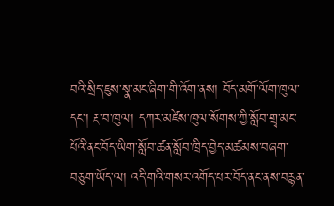བའི་སྲིད་ཇུས་སྣ་མང་ཞིག་གི་འོག་ནས། བོད་མགོ་ལོག་ཁུལ་དང་། རྔ་བ་ཁུལ། དཀར་མཛེས་ཁུལ་སོགས་ཀྱི་སློབ་གྲྭ་མང་པོའི་ནང་བོད་ཡིག་སློབ་ཚན་སློབ་ཁྲིད་བྱེད་མཚམས་བཞག་བཅུག་ཡོད་ལ། འདི་གའི་གསར་འགོད་པར་བོད་ནང་ནས་བརྙན་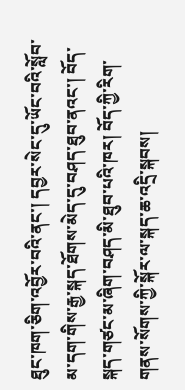ཐུང་ཁག་ཅིག་འབྱོར་བའི་ནང་། དབྱར་སེང་དུ་ཡོང་བའི་སློབ་མ་དག་གིས་རྒྱ་སྐད་ཐོགས་མེད་དུ་བཤད་ཐུབ་ནའང་། བོད་སྐད་གཙང་མ་ཞིག་བཤད་མི་ཐུབ་པའི་ཁར། བོད་ཀྱི་རིག་གནས་སོགས་ཀྱི་སྐོར་ལ་སྐད་ཆ་འདྲི་སྐབས།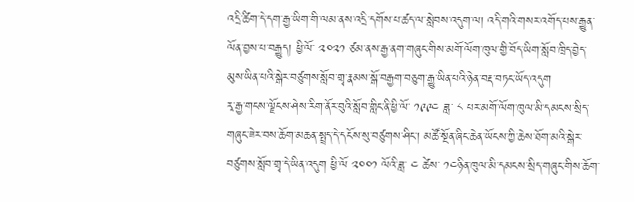འདྲི་ཚིག་དེ་དག་རྒྱ་ཡིག་གི་ལམ་ནས་འདྲི་དགོས་པ་ཚད་ལ་སླེབས་འདུག་ལ། འདི་གའི་གསར་འགོད་པས་རྒྱུན་ལོན་བྱས་པ་བརྒྱུད། ཕྱི་ལོ་ ༢༠༢༡ ཙམ་ནས་རྒྱ་ནག་གཞུང་གིས་མགོ་ལོག་ཁུལ་གྱི་བོད་ཡིག་སློབ་ཁྲིད་བྱེད་མུས་ཡིན་པའི་སྒེར་བཙུགས་སློབ་གྲྭ་རྣམས་སྒོ་བརྒྱག་བཅུག་རྒྱུ་ཡིན་པའི་ཉེན་བརྡ་བཏང་ཡོད་འདུག
རྭ་རྒྱ་གངས་ལྗོངས་ཤེས་རིག་ནོར་བུའི་སློབ་གླིང་ནི་ཕྱི་ལོ་ ༡༩༩༤ ཟླ་ ༨ པར་མགོ་ལོག་ཁུལ་མི་དམངས་སྲིད་གཞུང་ཟེར་བས་ཆོག་མཆན་སྤྲད་དེ་དངོས་སུ་བཙུགས་ཤིང་། མཚོ་སྔོན་ཞིང་ཆེན་ཡོངས་ཀྱི་ཆེས་ཐོག་མའི་སྒེར་བཙུགས་སློབ་གྲྭ་དེ་ཡིན་འདུག ཕྱི་ལོ ༢༠༠༡ ལོའི་ཟླ་ ༤ ཚེས་ ༡༤ཉིན་ཁུལ་མི་དམངས་སྲིད་གཞུང་གིས་ཆོག་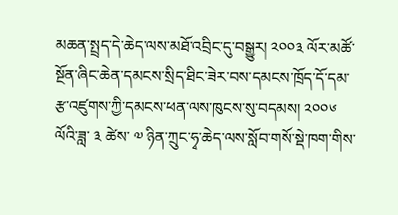མཆན་སྤྲད་དེ་ཆེད་ལས་མཐོ་འབྲིང་དུ་བསྒྱུར། ༢༠༠༣ ལོར་མཚོ་སྔོན་ཞིང་ཆེན་དམངས་སྲིད་ཐིང་ཟེར་བས་དམངས་ཁྲོད་དོ་དམ་རྩ་འཛུགས་ཀྱི་དམངས་ཕན་ལས་ཁུངས་སུ་བདམས། ༢༠༠༦ ལོའི་ཟླ་ ༣ ཚེས་ ༧ ཉིན་ཀྲུང་ཧྭ་ཆེད་ལས་སློབ་གསོ་སྡེ་ཁག་གིས་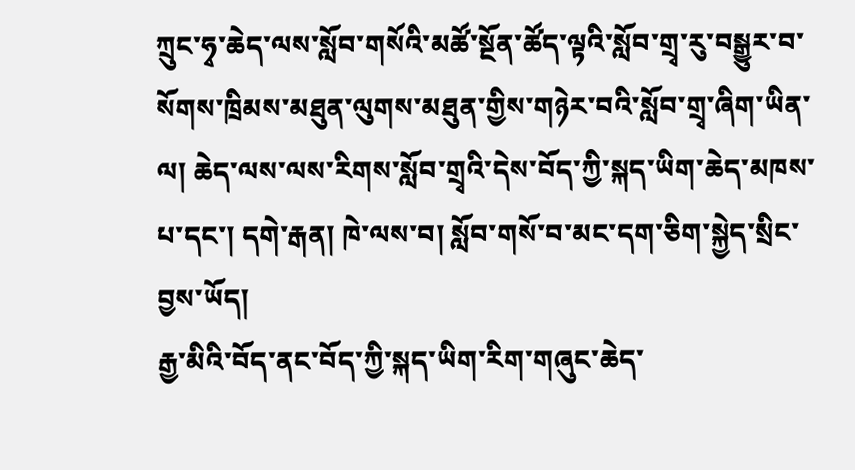ཀྲུང་ཧྭ་ཆེད་ལས་སློབ་གསོའི་མཚོ་སྔོན་ཚོད་ལྟའི་སློབ་གྲྭ་རུ་བསྒྱུར་བ་སོགས་ཁྲིམས་མཐུན་ལུགས་མཐུན་གྱིས་གཉེར་བའི་སློབ་གྲྭ་ཞིག་ཡིན་ལ། ཆེད་ལས་ལས་རིགས་སློབ་གྲྭའི་དེས་བོད་ཀྱི་སྐད་ཡིག་ཆེད་མཁས་པ་དང་། དགེ་རྒན། ཁེ་ལས་བ། སློབ་གསོ་བ་མང་དག་ཅིག་སྐྱེད་སྲིང་བྱས་ཡོད།
རྒྱ་མིའི་བོད་ནང་བོད་ཀྱི་སྐད་ཡིག་རིག་གཞུང་ཆེད་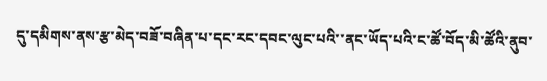དུ་དམིགས་ནས་རྩ་མེད་བཟོ་བཞིན་པ་དང་རང་དབང་ལུང་པའི་་ནང་ཡོད་པའི་ང་ཚོ་བོད་མི་ཚོའི་ནུབ་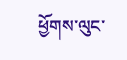ཕྱོགས་ལུང་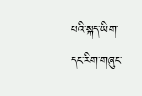པའི་སྐད་ཡིག་དང་རིག་གཞུང་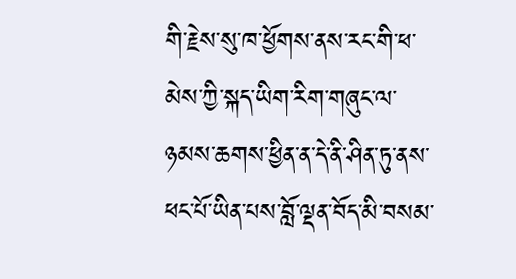གི་རྗེས་སུ་ཁ་ཕྱོགས་ནས་རང་གི་ཕ་མེས་ཀྱི་སྐད་ཡིག་རིག་གཞུང་ལ་ཉམས་ཆགས་ཕྱིན་ན་དེ་ནི་ཤིན་ཏུ་ནས་ཕང་པོ་ཡིན་པས་བློ་ལྡན་བོད་མི་བསམ་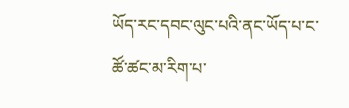ཡོད་རང་དབང་ལུང་པའི་ནང་ཡོད་པ་ང་ཚོ་ཚང་མ་རིག་པ་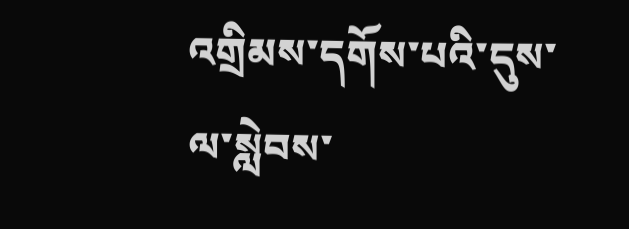འགྲིམས་དགོས་པའི་དུས་ལ་སླེབས་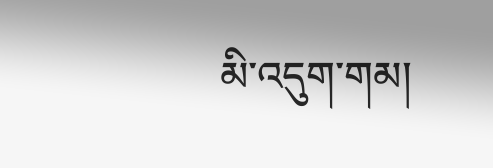མི་འདུག་གམ།